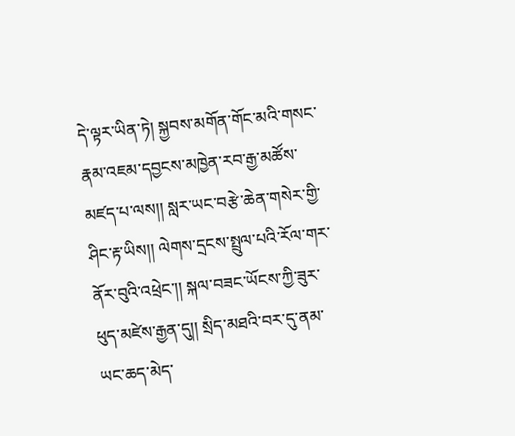དེ་ལྟར་ཡིན་ཏེ། སྐྱབས་མགོན་གོང་མའི་གསང་རྣམ་འཇམ་དབྱངས་མཁྱེན་རབ་རྒྱ་མཚོས་མཛད་པ་ལས།། སླར་ཡང་བརྩེ་ཆེན་གསེར་གྱི་ཤིང་རྟ་ཡིས།། ལེགས་དྲངས་སྤྲུལ་པའི་རོལ་གར་ནོར་བུའི་འཕྲེང་།། སྐལ་བཟང་ཡོངས་ཀྱི་ཟུར་ཕུད་མཛེས་རྒྱན་དུ།། སྲིད་མཐའི་བར་དུ་ནམ་ཡང་ཆད་མེད་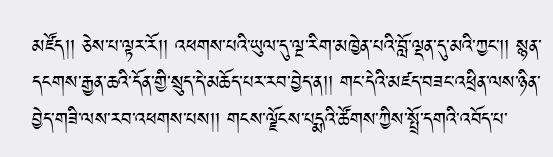མཛོད།། ཅེས་པ་ལྟར་རོ།། འཕགས་པའི་ཡུལ་དུ་ལྔ་རིག་མཁྱེན་པའི་བློ་ལྡན་དུ་མའི་ཀྱང་།། སྙན་དངགས་རྒྱན་ཆའི་དོན་གྱི་སྲུད་དེ་མཆོད་པར་རབ་བྱེད་ན།། གང་དེའི་མཛད་བཟང་འཕྲིན་ལས་ཉིན་བྱེད་གཟི་ལས་རབ་འཕགས་པས།། གངས་ལྗོངས་པདྨའི་ཚོགས་ཀྱིས་སྤྲོ་དགའི་འབོད་པ་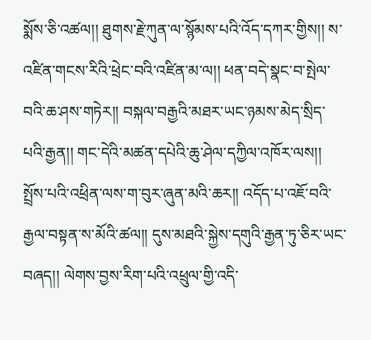སྨོས་ཅི་འཚལ།། ཐུགས་རྗེ་ཀུན་ལ་སྙོམས་པའི་འོད་དཀར་གྱིས།། ས་འཛིན་གངས་རིའི་ཕྲེང་བའི་འཛིན་མ་ལ།། ཕན་བདེ་སྣང་བ་སྤེལ་བའི་ཆ་ཤས་གཏེར།། བསྐལ་བརྒྱའི་མཐར་ཡང་ཉམས་མེད་སྲིད་པའི་རྒྱན།། གང་དེའི་མཚན་དཔེའི་ཆུ་ཤེལ་དཀྱིལ་འཁོར་ལས།། སྤྲོས་པའི་འཕྲིན་ལས་ག་བུར་ཞུན་མའི་ཆར།། འདོད་པ་འཇོ་བའི་རྒྱལ་བསྟན་ས་མོའི་ཚལ།། དུས་མཐའི་སྐྱེས་དགུའི་རྒྱན་ཏུ་ཅིར་ཡང་བཞད།། ལེགས་བྱས་རིག་པའི་འཕྲུལ་གྱི་འདི་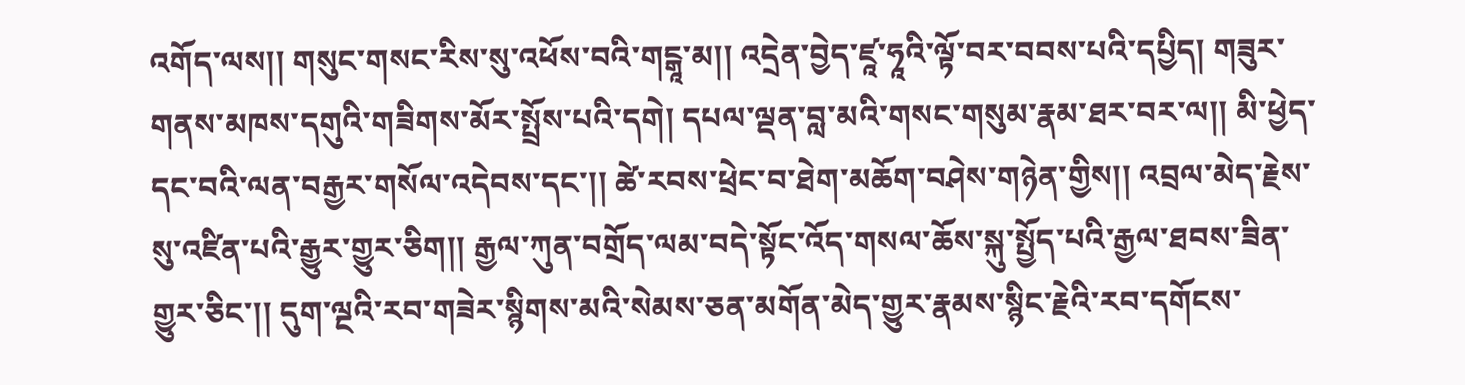འགོད་ལས།། གསུང་གསང་རིས་སུ་འཕོས་བའི་གངྒཱ་མ།། འདྲེན་བྱེད་ཛཱ་ཧཱའི་ལྟོ་བར་བབས་པའི་དཔྱིད། གཟུར་གནས་མཁས་དགུའི་གཟིགས་མོར་སྤྲོས་པའི་དགེ། དཔལ་ལྡན་བླ་མའི་གསང་གསུམ་རྣམ་ཐར་བར་ལ།། མི་ཕྱེད་དང་བའི་ལན་བརྒྱར་གསོལ་འདེབས་དང་།། ཚེ་རབས་ཕྲེང་བ་ཐེག་མཆོག་བཤེས་གཉེན་གྱིས།། འབྲལ་མེད་རྗེས་སུ་འཛིན་པའི་རྒྱུར་གྱུར་ཅིག།། རྒྱལ་ཀུན་བགྲོད་ལམ་བདེ་སྟོང་འོད་གསལ་ཆོས་སྐུ་སྤྱོད་པའི་རྒྱལ་ཐབས་ཟིན་གྱུར་ཅིང་།། དུག་ལྔའི་རབ་གཟེར་སྙིགས་མའི་སེམས་ཅན་མགོན་མེད་གྱུར་རྣམས་སྙིང་རྗེའི་རབ་དགོངས་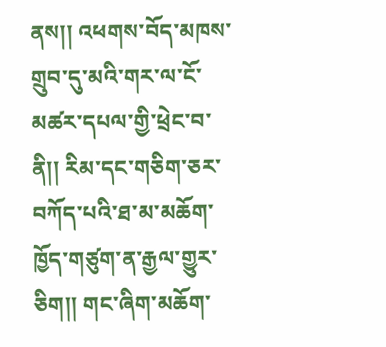ནས།། འཕགས་བོད་མཁས་གྲུབ་དུ་མའི་གར་ལ་ངོ་མཚར་དཔལ་གྱི་ཕྲེང་བ་ནི།། རིམ་དང་གཅིག་ཅར་བཀོད་པའི་ཐ་མ་མཆོག་ཁྱོད་གཙུག་ན་རྒྱལ་གྱུར་ཅིག།། གང་ཞིག་མཆོག་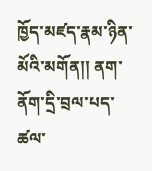ཁྱོད་མཛད་རྣམ་ཉིན་མོའི་མགོན།། ནག་ནོག་དྲི་བྲལ་པད་ཚལ་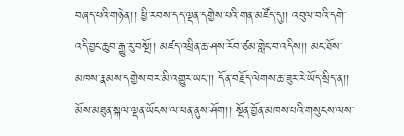བཞད་པའི་གཉེན།། ཕྱི་རབས་དད་ལྡན་དགྱེས་པའི་གན་མཛོད་དུ།། འབུལ་བའི་དགེ་འདི་བྱང་ཆུབ་རྒྱུ་རུ་བསྔོ།། མཛད་འཕྲིན་ཆ་ཤས་རོབ་ཙམ་གླེང་བ་འདིས།། མང་ཐོས་མཁས་རྣམས་དགྱེས་བར་མི་འགྱུར་ཡང་།། དོན་བརྗོད་ལེགས་ཆ་ཟུར་རེ་ཡོད་སྲིད་ན།། མོས་མཐུན་སྐལ་ལྡན་ཡོངས་ལ་ཕན་ནུས་ཤོག།། སྔོན་བྱོན་མཁས་པའི་གསུངས་ལས་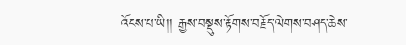འོངས་པ་ཡི།། རྒྱས་བསྡུས་རྟོགས་བརྗོད་ལེགས་བཤད་ཆེས་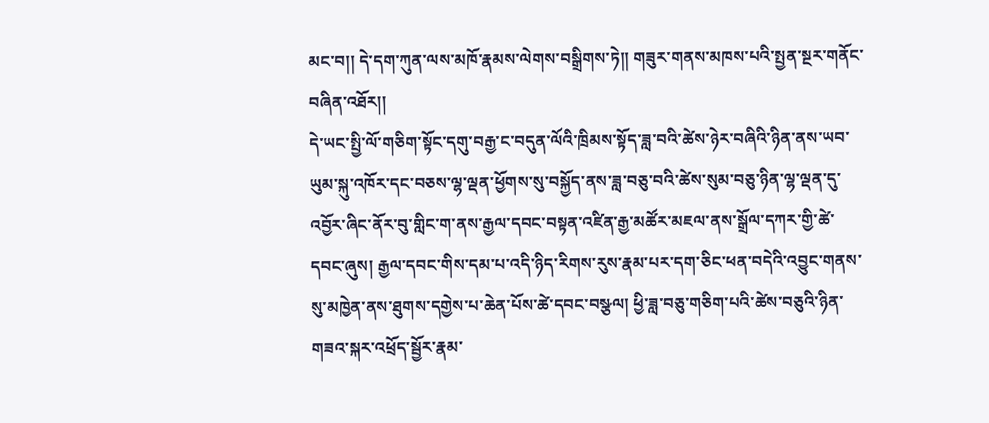མང་བ།། དེ་དག་ཀུན་ལས་མཁོ་རྣམས་ལེགས་བསྒྲིགས་ཏེ།། གཟུར་གནས་མཁས་པའི་སྤྱན་སྔར་གནོང་བཞིན་འཐོར།།
དེ་ཡང་སྤྱི་ལོ་གཅིག་སྟོང་དགུ་བརྒྱ་ང་བདུན་ལོའི་ཁྲིམས་སྟོད་ཟླ་བའི་ཚེས་ཉེར་བཞིའི་ཉིན་ནས་ཡབ་ཡུམ་སྐུ་འཁོར་དང་བཅས་ལྷ་ལྡན་ཕྱོགས་སུ་བསྐྱོད་ནས་ཟླ་བཅུ་བའི་ཚེས་སུམ་བཅུ་ཉིན་ལྷ་ལྡན་དུ་འབྱོར་ཞིང་ནོར་བུ་གླིང་ག་ནས་རྒྱལ་དབང་བསྟན་འཛིན་རྒྱ་མཚོར་མཇལ་ནས་སྒྲོལ་དཀར་གྱི་ཚེ་དབང་ཞུས། རྒྱལ་དབང་གིས་དམ་པ་འདི་ཉིད་རིགས་རུས་རྣམ་པར་དག་ཅིང་ཕན་བདེའི་འབྱུང་གནས་སུ་མཁྱེན་ནས་ཐུགས་དགྱེས་པ་ཆེན་པོས་ཚེ་དབང་བསྩལ། ཕྱི་ཟླ་བཅུ་གཅིག་པའི་ཚེས་བཅུའི་ཉིན་གཟའ་སྐར་འཕྲོད་སྦྱོར་རྣམ་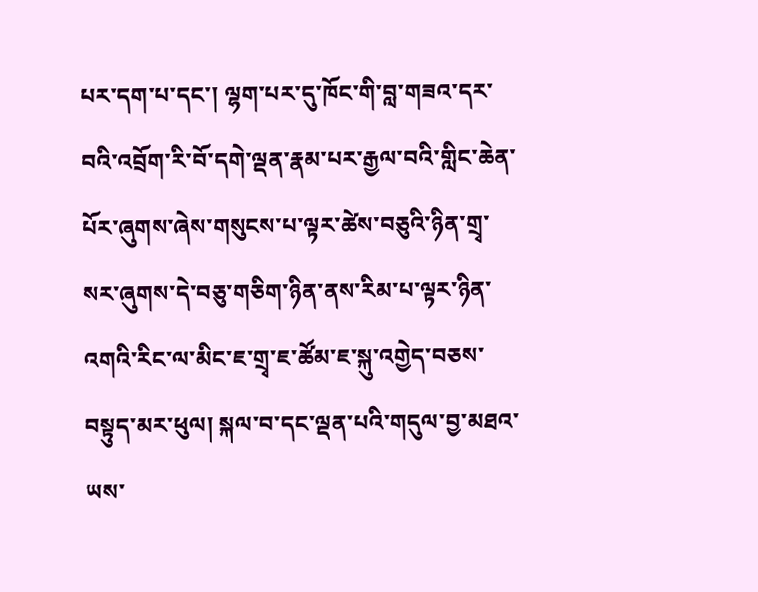པར་དག་པ་དང་། ལྷག་པར་དུ་ཁོང་གི་བླ་གཟའ་དར་བའི་འབྲོག་རི་བོ་དགེ་ལྡན་རྣམ་པར་རྒྱལ་བའི་གླིང་ཆེན་པོར་ཞུགས་ཞེས་གསུངས་པ་ལྟར་ཚེས་བཅུའི་ཉིན་གྲྭ་སར་ཞུགས་དེ་བཅུ་གཅིག་ཉིན་ནས་རིམ་པ་ལྟར་ཉིན་འགའི་རིང་ལ་མིང་ཇ་གྲྭ་ཇ་ཚོམ་ཇ་སྐུ་འགྱེད་བཅས་བསྟུད་མར་ཕུལ། སྐལ་བ་དང་ལྡན་པའི་གདུལ་བྱ་མཐའ་ཡས་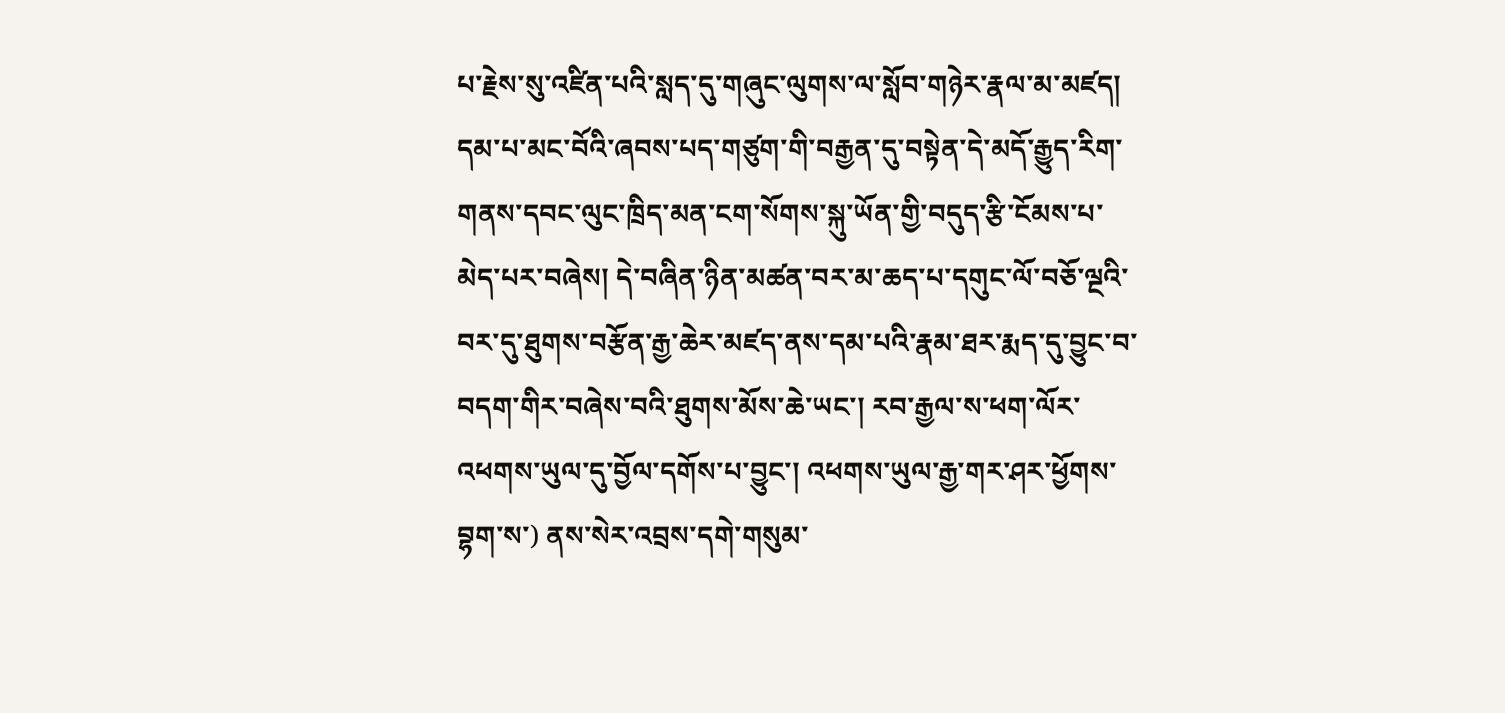པ་རྗེས་སུ་འཛིན་པའི་སླད་དུ་གཞུང་ལུགས་ལ་སློབ་གཉེར་རྣལ་མ་མཛད། དམ་པ་མང་བོའི་ཞབས་པད་གཙུག་གི་བརྒྱན་དུ་བསྟེན་དེ་མདོ་རྒྱུད་རིག་གནས་དབང་ལུང་ཁྲིད་མན་ངག་སོགས་སྐུ་ཡོན་གྱི་བདུད་རྩི་ངོམས་པ་མེད་པར་བཞེས། དེ་བཞིན་ཉིན་མཚན་བར་མ་ཆད་པ་དགུང་ལོ་བཅོ་ལྔའི་བར་དུ་ཐུགས་བརྩོན་རྒྱ་ཆེར་མཛད་ནས་དམ་པའི་རྣམ་ཐར་རྨད་དུ་བྱུང་བ་བདག་གིར་བཞེས་བའི་ཐུགས་མོས་ཆེ་ཡང་། རབ་རྒྱལ་ས་ཕག་ལོར་འཕགས་ཡུལ་དུ་བྱོལ་དགོས་པ་བྱུང་། འཕགས་ཡུལ་རྒྱ་གར་ཤར་ཕྱོགས་བྷག་ས་) ནས་སེར་འབྲས་དགེ་གསུམ་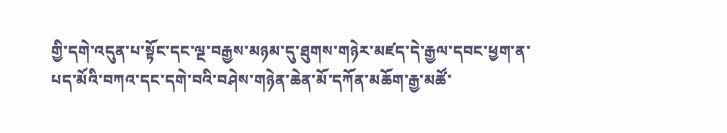གྱི་དགེ་འདུན་པ་སྟོང་དང་ལྔ་བརྒྱས་མཉམ་དུ་ཐུགས་གཉེར་མཛད་དེ་རྒྱལ་དབང་ཕྱག་ན་པད་མོའི་བཀའ་དང་དགེ་བའི་བཤེས་གཉེན་ཆེན་མོ་དཀོན་མཆོག་རྒྱ་མཚོ་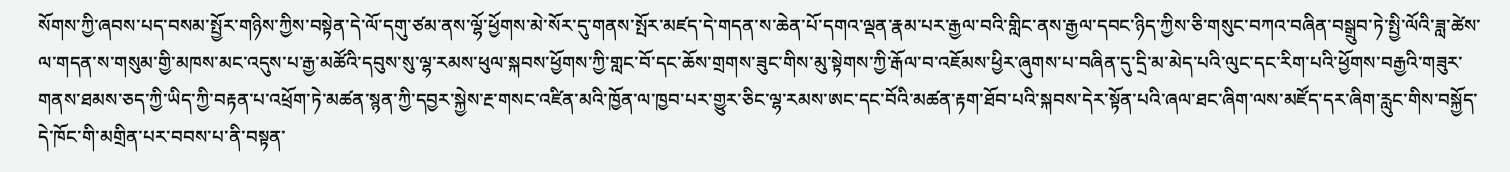སོགས་ཀྱི་ཞབས་པད་བསམ་སྤྱོར་གཉིས་ཀྱིས་བསྟེན་དེ་ལོ་དགུ་ཙམ་ནས་ལྷོ་ཕྱོགས་མེ་སོར་དུ་གནས་སྤོར་མཛད་དེ་གདན་ས་ཆེན་པོ་དགའ་ལྡན་རྣམ་པར་རྒྱལ་བའི་གླིང་ནས་རྒྱལ་དབང་ཉིད་ཀྱིས་ཅི་གསུང་བཀའ་བཞིན་བསྒྲུབ་ཏེ་སྤྱི་ལོའི་ཟླ་ཚེས་ལ་གདན་ས་གསུམ་གྱི་མཁས་མང་འདུས་པ་རྒྱ་མཚོའི་དབུས་སུ་ལྷ་རམས་ཕུལ་སྐབས་ཕྱོགས་ཀྱི་གླང་བོ་དང་ཆོས་གྲགས་ཟུང་གིས་མུ་སྟེགས་ཀྱི་རྒོལ་བ་འཇོམས་ཕྱིར་ཞུགས་པ་བཞིན་དུ་དྲི་མ་མེད་པའི་ལུང་དང་རིག་པའི་ཕྱོགས་བརྒྱའི་གཟུར་གནས་ཐམས་ཅད་ཀྱི་ཡིད་ཀྱི་བརྟན་པ་འཕྲོག་ཏེ་མཚན་སྙན་ཀྱི་དབྱར་སྐྱེས་རྔ་གསང་འཛིན་མའི་ཁྱོན་ལ་ཁྱབ་པར་གྱུར་ཅིང་ལྷ་རམས་ཨང་དང་བོའི་མཚན་རྟག་ཐོབ་པའི་སྐབས་དེར་སྟོན་པའི་ཞལ་ཐང་ཞིག་ལས་མཛོད་དར་ཞིག་རླུང་གིས་བསྐྱོད་དེ་ཁོང་གི་མགྲིན་པར་བབས་པ་ནི་བསྟན་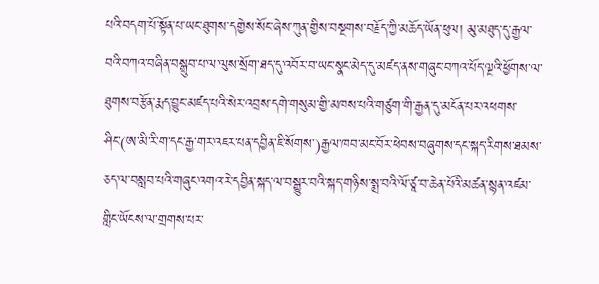པའི་བདག་པོ་སྟོན་པ་ཡང་ཐུགས་དགྱེས་སོང་ཞེས་ཀུན་གྱིས་བསྔགས་བརྗོད་ཀྱི་མཆོད་ཡོན་ཕུལ། མུ་མཐུད་དུ་རྒྱལ་བའི་བཀའ་བཞིན་བསྒྲུབ་པ་ལ་ལུས་སྲོག་ཐད་དུ་འབོར་བ་ཡང་སྣང་མེད་དུ་མཛད་ནས་གཞུང་བཀའ་པོད་ལྔའི་ཕྱོགས་ལ་ཐུགས་བརྩོན་རྨད་བྱུང་མཛད་པའི་སེར་འབྲས་དགེ་གསུམ་གྱི་མཁས་པའི་གཙུག་གི་རྒྱན་དུ་མངོན་པར་འཕགས་ཤིང་(ཨ་མི་རི་ག་དང་རྒྱ་གར་འཇར་པན་དབྱིན་ཇི་སོགས་)རྒྱལ་ཁབ་མང་བོར་ཕེབས་བཞུགས་དང་སྐད་རིགས་ཐམས་ཅད་ལ་བསླབ་པའི་གཞུང་འགའ་རེ་དབྱིན་སྐད་ལ་བསྒྱུར་བའི་སྐད་གཉིས་སྨྲ་བའི་ལོ་ཙཱ་བ་ཆེན་པོའི་མཚན་སྙན་འཛམ་གླིང་ཡོངས་ལ་གྲགས་པར་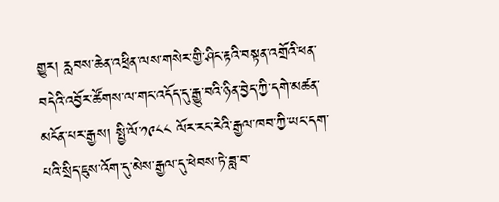གྱུར། རླབས་ཆེན་འཕྲིན་ལས་གསེར་གྱི་ཤིང་རྟའི་བསྟན་འགྲོའི་ཕན་བདེའི་འབྱོར་ཚོགས་ལ་གང་འདོད་དུ་རྒྱུ་བའི་ཉིན་བྱེད་ཀྱི་དགེ་མཚན་མངོན་པར་རྒྱས། སྤྱི་ལོ་༡༩༨༨ ལོར་རང་རེའི་རྒྱལ་ཁབ་ཀྱི་ཡང་དག་པའི་སྲིད་ཇུས་འོག་དུ་མེས་རྒྱལ་དུ་ཕེབས་ཏེ་ཟླ་བ་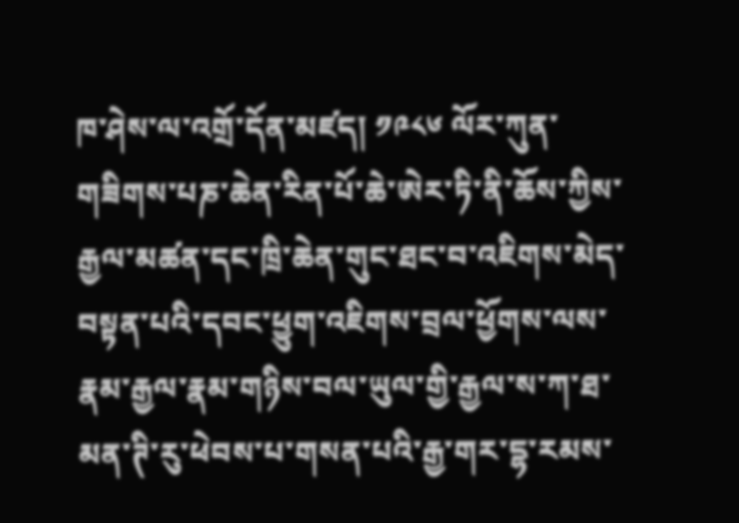ཁ་ཤེས་ལ་འགྲོ་དོན་མཛད། ༡༩༨༦ ལོར་ཀུན་གཟིགས་པཎ་ཆེན་རིན་པོ་ཆེ་ཨེར་ཏི་ནི་ཆོས་ཀྱིས་རྒྱལ་མཚན་དང་ཁྲི་ཆེན་གུང་ཐང་བ་འཇིགས་མེད་བསྟན་པའི་དབང་ཕྱུག་འཇིགས་བྲལ་ཕྱོགས་ལས་རྣམ་རྒྱལ་རྣམ་གཉིས་བལ་ཡུལ་གྱི་རྒྱལ་ས་ཀ་ཐ་མན་ཊི་རུ་ཕེབས་པ་གསན་པའི་རྒྱ་གར་དྷ་རམས་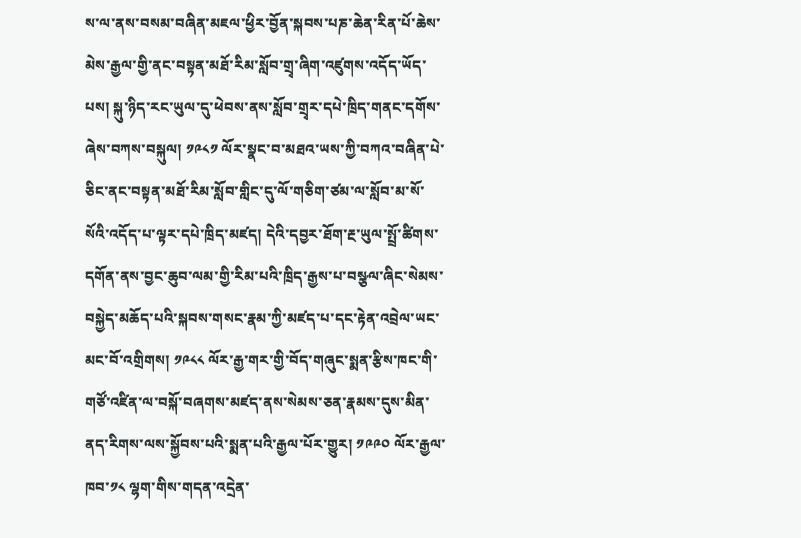ས་ལ་ནས་བསམ་བཞིན་མཇལ་ཕྱིར་བྱོན་སྐབས་པཎ་ཆེན་རིན་པོ་ཆེས་མེས་རྒྱལ་གྱི་ནང་བསྟན་མཐོ་རིམ་སློབ་གྲྭ་ཞིག་འཛུགས་འདོད་ཡོད་པས། སྐུ་ཉིད་རང་ཡུལ་དུ་ཕེབས་ནས་སློབ་གྲྭར་དཔེ་ཁྲིད་གནང་དགོས་ཞེས་བཀས་བསྐུལ། ༡༩༨༡ ལོར་སྣང་བ་མཐའ་ཡས་ཀྱི་བཀའ་བཞིན་པེ་ཅིང་ནང་བསྟན་མཐོ་རིམ་སློབ་གླིང་དུ་ལོ་གཅིག་ཙམ་ལ་སློབ་མ་སོ་སོའི་འདོད་པ་ལྟར་དཔེ་ཁྲིད་མཛད། དེའི་དབྱར་ཐོག་རྔ་ཡུལ་སྤྲོ་ཚིགས་དགོན་ནས་བྱང་ཆུབ་ལམ་གྱི་རིམ་པའི་ཁྲིད་རྒྱས་པ་བསྩལ་ཞིང་སེམས་བསྐྱེད་མཆོད་པའི་སྐབས་གསང་རྣམ་ཀྱི་མཛད་པ་དང་རྟེན་འབྲེལ་ཡང་མང་བོ་འགྲིགས། ༡༩༨༨ ལོར་རྒྱ་གར་གྱི་བོད་གཞུང་སྨན་རྩིས་ཁང་གི་གཙོ་འཛིན་ལ་བསྐོ་བཞགས་མཛད་ནས་སེམས་ཅན་རྣམས་དུས་མིན་ནད་རིགས་ལས་སྐྱོབས་པའི་སྨན་པའི་རྒྱལ་པོར་གྱུར། ༡༩༩༠ ལོར་རྒྱལ་ཁབ་༡༨ ལྷག་གིས་གདན་འདྲེན་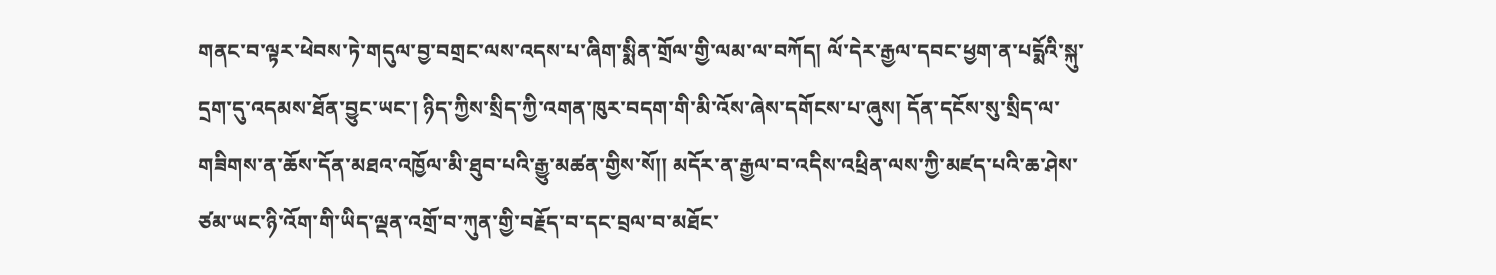གནང་བ་ལྟར་ཕེབས་ཏེ་གདུལ་བྱ་བགྲང་ལས་འདས་པ་ཞིག་སྨིན་གྲོལ་གྱི་ལམ་ལ་བཀོད། ལོ་དེར་རྒྱལ་དབང་ཕྱག་ན་པདྨོའི་སྐུ་དྲག་དུ་འདམས་ཐོན་བྱུང་ཡང་། ཉིད་ཀྱིས་སྲིད་ཀྱི་འགན་ཁུར་བདག་གི་མི་འོས་ཞེས་དགོངས་པ་ཞུས། དོན་དངོས་སུ་སྲིད་ལ་གཟིགས་ན་ཆོས་དོན་མཐའ་འཁྱོལ་མི་ཐུབ་པའི་རྒྱུ་མཚན་གྱིས་སོ།། མདོར་ན་རྒྱལ་བ་འདིས་འཕྲིན་ལས་ཀྱི་མཛད་པའི་ཆ་ཤེས་ཙམ་ཡང་ཉི་འོག་གི་ཡིད་ལྡན་འགྲོ་བ་ཀུན་གྱི་བརྗོད་བ་དང་བྲལ་བ་མཐོང་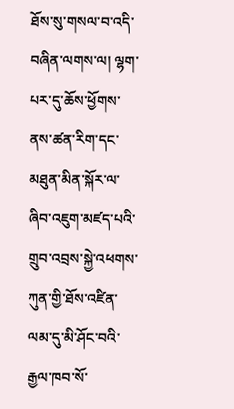ཐོས་སུ་གསལ་བ་འདི་བཞིན་ལགས་ལ། ལྷག་པར་དུ་ཆོས་ཕྱོགས་ནས་ཚན་རིག་དང་མཐུན་མིན་སྐོར་ལ་ཞིབ་འཇུག་མཛད་པའི་གྲུབ་འབྲས་སྐྱེ་འཕགས་ཀུན་གྱི་ཐོས་འཛིན་ལམ་དུ་མི་ཤོང་བའི་རྒྱལ་ཁབ་སོ་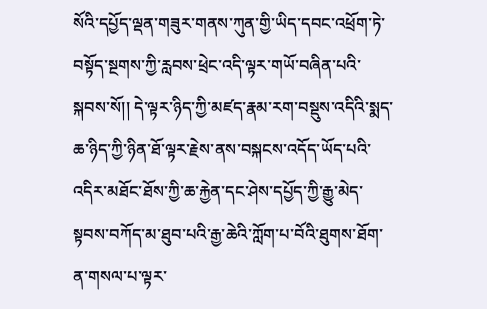སོའི་དཔྱོད་ལྡན་གཟུར་གནས་ཀུན་གྱི་ཡིད་དབང་འཕྲོག་ཏེ་བསྟོད་སྔགས་ཀྱི་རླབས་ཕྲེང་འདི་ལྟར་གཡོ་བཞིན་པའི་སྐབས་སོ།། དེ་ལྟར་ཉིད་ཀྱི་མཛད་རྣམ་རག་བསྡུས་འདིའི་སྨད་ཆ་ཉིད་ཀྱི་ཉིན་ཐོ་ལྟར་རྗེས་ནས་བསྐངས་འདོད་ཡོད་པའི་འདིར་མཐོང་ཐོས་ཀྱི་ཆ་རྐྱེན་དང་ཤེས་དཔྱོད་ཀྱི་རྒྱུ་མེད་སྟབས་བཀོད་མ་ཐུབ་པའི་རྒྱ་ཆེའི་ཀློག་པ་བོའི་ཐུགས་ཐོག་ན་གསལ་པ་ལྟར་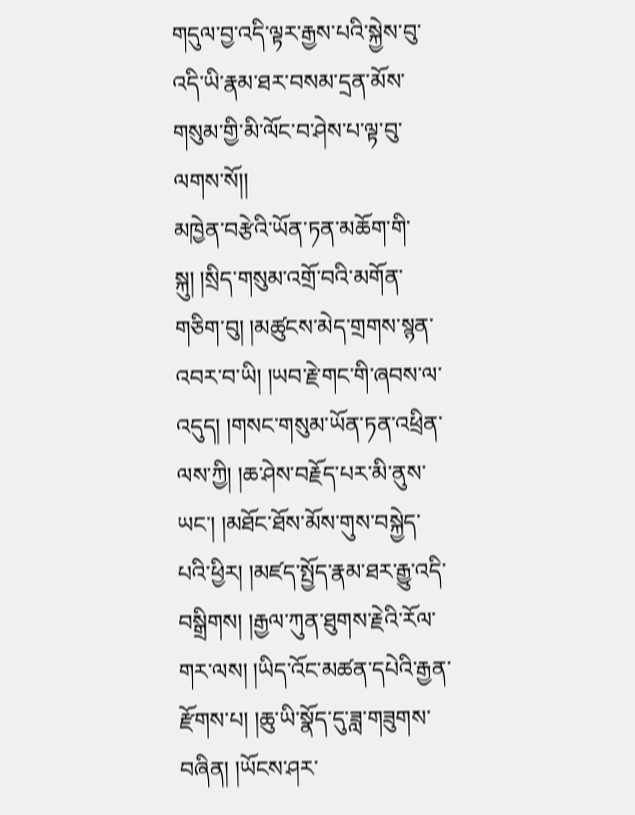གདུལ་བྱ་འདི་ལྟར་རྒྱས་པའི་སྐྱེས་བུ་འདི་ཡི་རྣམ་ཐར་བསམ་དྲན་མོས་གསུམ་གྱི་མི་ལོང་བ་ཤེས་པ་ལྟ་བུ་ལགས་སོ།།
མཁྱེན་བརྩེའི་ཡོན་ཏན་མཆོག་གི་སྐུ། །སྲིད་གསུམ་འགྲོ་བའི་མགོན་གཅིག་བུ། །མཚུངས་མེད་གྲགས་སྙན་འབར་བ་ཡི། །ཡབ་རྗེ་གང་གི་ཞབས་ལ་འདུད། །གསང་གསུམ་ཡོན་ཏན་འཕྲིན་ལས་ཀྱི། །ཆ་ཤེས་བརྗོད་པར་མི་ནུས་ཡང་། །མཐོང་ཐོས་མོས་གུས་བསྐྱེད་པའི་ཕྱིར། །མཛད་སྤྱོད་རྣམ་ཐར་རྒྱུ་འདི་བསྒྲིགས། །རྒྱལ་ཀུན་ཐུགས་རྗེའི་རོལ་གར་ལས། །ཡིད་འོང་མཚན་དཔེའི་རྒྱན་རྫོགས་པ། །ཆུ་ཡི་སྣོད་དུ་ཟླ་གཟུགས་བཞིན། །ཡོངས་ཤར་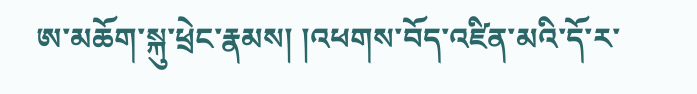ཨ་མཆོག་སྐུ་ཕྲེང་རྣམས། །འཕགས་བོད་འཛིན་མའི་དོ་ར་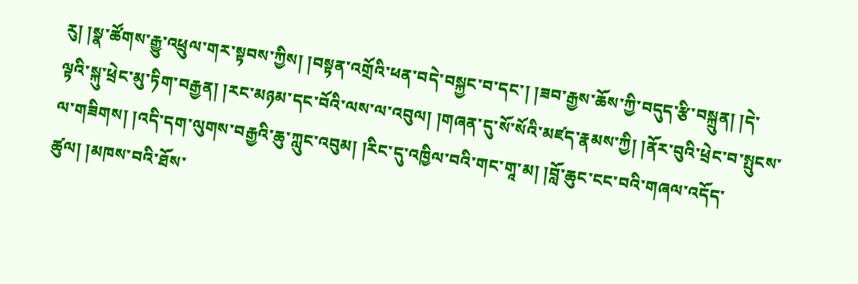རུ། །སྣ་ཚོགས་རྒྱུ་འཕྲུལ་གར་སྟབས་ཀྱིས། །བསྟན་འགྲོའི་ཕན་བདེ་བསྐྱང་བ་དང་། །ཟབ་རྒྱས་ཆོས་ཀྱི་བདུད་རྩི་བསྐྲུན། །དེ་ལྟའི་སྐུ་ཕྲེང་མུ་ཏིག་བརྒྱན། །རང་མཉམ་དང་བོའི་ལས་ལ་འབུལ། །གཞན་དུ་སོ་སོའི་མཛད་རྣམས་ཀྱི། །ནོར་བུའི་ཕྲེང་བ་སྤུངས་ལ་གཟིགས། །འདི་དག་ལུགས་བརྒྱའི་ཆུ་ཀླུང་འབུམ། །རིང་དུ་འཁྱིལ་བའི་གང་གཱ་མ། །བློ་ཆུང་ངང་བའི་གཞལ་འདོད་ཚུལ། །མཁས་བའི་ཐོས་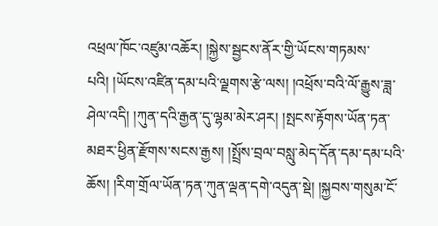འཕྲལ་ཁོང་འཛུམ་འཆོར། །སྐྱེས་སྦྱངས་ནོར་གྱི་ཡོངས་གཏམས་པའི། །ཡོངས་འཛིན་དམ་པའི་ལྗགས་རྩེ་ལས། །འཕྲོས་བའི་ལོ་རྒྱུས་ཟླ་ཤེལ་འདི། །ཀུན་དའི་རྒྱན་དུ་ལྷམ་མེར་ཤར། །སྤངས་རྟོགས་ཡོན་ཏན་མཐར་ཕྱིན་རྫོགས་སངས་རྒྱས། །སྤྲོས་བྲལ་བསླུ་མེད་དོན་དམ་དམ་པའི་ཆོས། །རིག་གྲོལ་ཡོན་ཏན་ཀུན་ལྡན་དགེ་འདུན་སྡེ། །སྐྱབས་གསུམ་ངོ་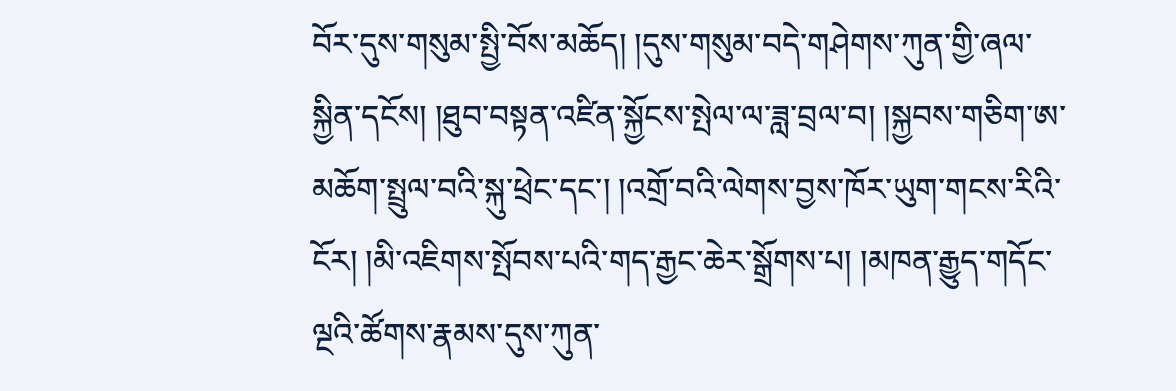བོར་དུས་གསུམ་སྤྱི་བོས་མཆོད། །དུས་གསུམ་བདེ་གཤེགས་ཀུན་གྱི་ཞལ་སྐྱིན་དངོས། །ཐུབ་བསྟན་འཛིན་སྐྱོངས་སྤེལ་ལ་ཟླ་བྲལ་བ། །སྐྱབས་གཅིག་ཨ་མཆོག་སྤྲུལ་བའི་སྐུ་ཕྲེང་དང་། །འགྲོ་བའི་ལེགས་བྱས་ཁོར་ཡུག་གངས་རིའི་ངོར། །མི་འཇིགས་སྤོབས་པའི་གད་རྒྱང་ཆེར་སྒྲོགས་པ། །མཁན་རྒྱུད་གདོང་ལྔའི་ཚོགས་རྣམས་དུས་ཀུན་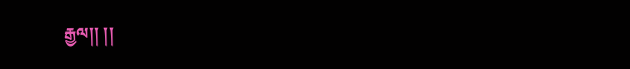རྒྱལ།། །།